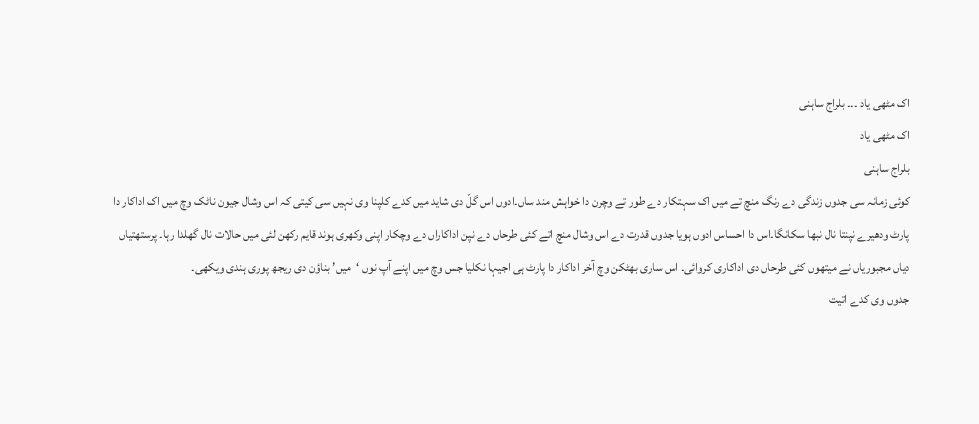اک مٹھی یاد ۔۔۔ بلراج ساہنی
اک مٹھی یاد
بلراج ساہنی
کوئی زمانہ سی جدوں زندگی دے رنگ منچ تے میں اک سہتکار دے طور تے وچرن دا خواہش مند ساں۔ادوں اس گلّ دی شاید میں کدے کلپنا وی نہیں سی کیتی کہ اس وشال جیون ناٹک وچ میں اک اداکار دا پارٹ ودھیرے نپنتا نال نبھا سکانگا۔اس دا احساس ادوں ہویا جدوں قدرت دے اس وشال منچ اتے کئی طرحاں دے نپن اداکاراں دے وچکار اپنی وکھری ہوند قایم رکھن لئی میں حالات نال گھلدا رہا۔ پرستھتیاں دیاں مجبوریاں نے میتھوں کئی طرحاں دی اداکاری کروائی۔ اس ساری بھٹکن وچ آخر اداکار دا پارٹ ہی اجیہا نکلیا جس وچ میں اپنے آپ نوں ‘میں’ بناؤن دی ریجھ پوری ہندی ویکھی۔
جدوں وی کدے اتیت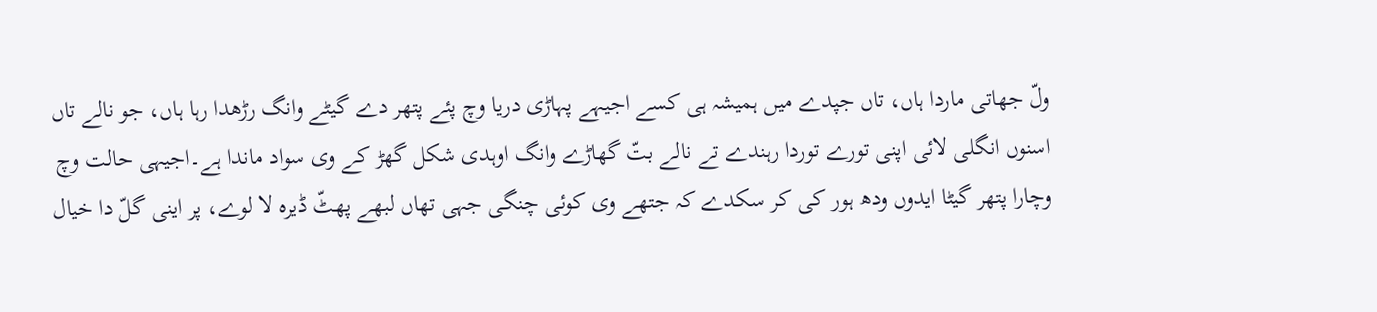ولّ جھاتی ماردا ہاں، تاں جپدے میں ہمیشہ ہی کسے اجیہے پہاڑی دریا وچ پئے پتھر دے گیٹے وانگ رڑھدا رہا ہاں، جو نالے تاں اسنوں انگلی لائی اپنی تورے توردا رہندے تے نالے بتّ گھاڑے وانگ اوہدی شکل گھڑ کے وی سواد ماندا ہے۔اجیہی حالت وچ وچارا پتھر گیٹا ایدوں ودھ ہور کی کر سکدے کہ جتھے وی کوئی چنگی جہی تھاں لبھے پھٹّ ڈیرہ لا لوے، پر اینی گلّ دا خیال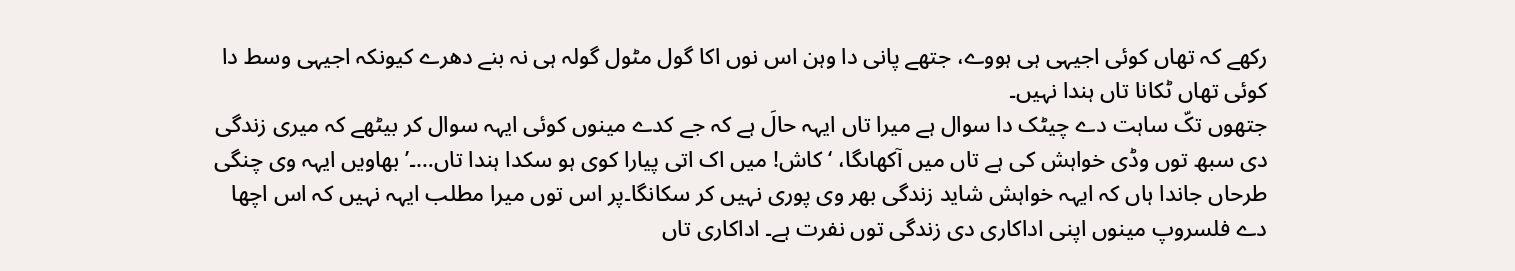رکھے کہ تھاں کوئی اجیہی ہی ہووے، جتھے پانی دا وہن اس نوں اکا گول مٹول گولہ ہی نہ بنے دھرے کیونکہ اجیہی وسط دا کوئی تھاں ٹکانا تاں ہندا نہیں۔
جتھوں تکّ ساہت دے چیٹک دا سوال ہے میرا تاں ایہہ حالَ ہے کہ جے کدے مینوں کوئی ایہہ سوال کر بیٹھے کہ میری زندگی دی سبھ توں وڈی خواہش کی ہے تاں میں آکھاںگا، ‘کاش! میں اک اتی پیارا کوی ہو سکدا ہندا تاں…۔’ بھاویں ایہہ وی چنگی طرحاں جاندا ہاں کہ ایہہ خواہش شاید زندگی بھر وی پوری نہیں کر سکانگا۔پر اس توں میرا مطلب ایہہ نہیں کہ اس اچھا دے فلسروپ مینوں اپنی اداکاری دی زندگی توں نفرت ہے۔ اداکاری تاں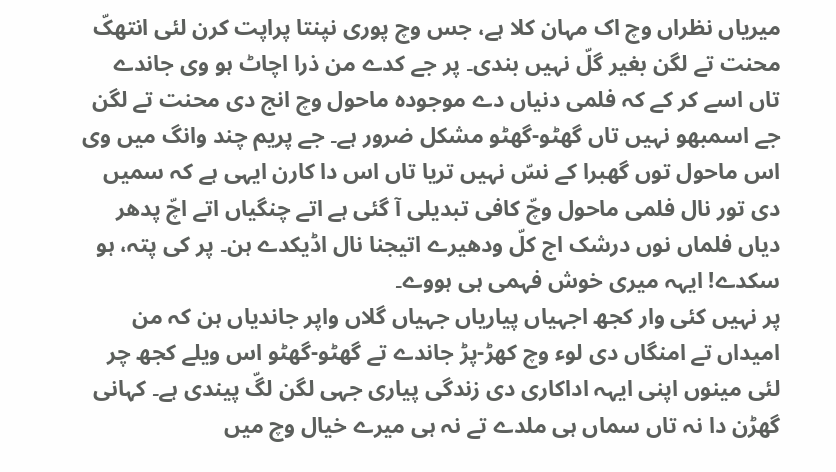میریاں نظراں وچ اک مہان کلا ہے، جس وچ پوری نپنتا پراپت کرن لئی انتھکّ محنت تے لگن بغیر گلّ نہیں بندی۔ پر جے کدے من ذرا اچاٹ ہو وی جاندے تاں اسے کر کے کہ فلمی دنیاں دے موجودہ ماحول وچ انج دی محنت تے لگن جے اسمبھو نہیں تاں گھٹو-گھٹو مشکل ضرور ہے۔ جے پریم چند وانگ میں وی اس ماحول توں گھبرا کے نسّ نہیں تریا تاں اس دا کارن ایہی ہے کہ سمیں دی تور نال فلمی ماحول وچّ کافی تبدیلی آ گئی ہے اتے چنگیاں اتے اچّ پدھر دیاں فلماں نوں درشک اج کلّ ودھیرے اتیجنا نال اڈیکدے ہن۔ پر کی پتہ، ہو سکدے! ایہہ میری خوش فہمی ہی ہووے۔
پر نہیں کئی وار کجھ اجہیاں پیاریاں جہیاں گلاں واپر جاندیاں ہن کہ من امیداں تے امنگاں دی لوء وچ کھڑ-پڑ جاندے تے گھٹو-گھٹو اس ویلے کجھ چر لئی مینوں اپنی ایہہ اداکاری دی زندگی پیاری جہی لگن لگّ پیندی ہے۔ کہانی گھڑن دا نہ تاں سماں ہی ملدے تے نہ ہی میرے خیال وچ میں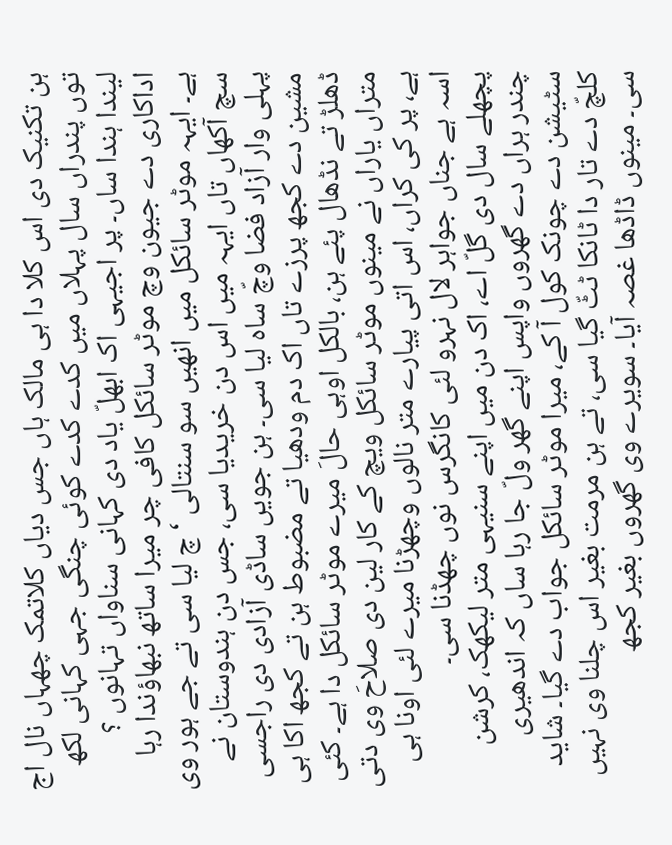ہن تکنیک دی اس کلا دا ہی مالک ہاں جس دیاں کلاتمک چھہاں نال اج توں پندراں سال پہلاں میں کدے کدے کوئی چنگی جہی کہانی لکھ لیندا ہندا ساں۔ پر اجیہی اک ابھلّ یاد دی کہانی سناواں تہانوں ؟
اداکاری دے جیون وچ موٹر سائکل کافی چر میرا ساتھ نبھاؤندا رہا ہے۔ ایہہ موٹر سائکل میں انھیں سو سنتالی ‘چ لیا سی تے جے ہور وی سچ آکھاں تاں ایہہ میں اس دن خریدیا سی، جس دن ہندوستان نے پہلی وار آزاد فضا وچّ ساہ لیا سی۔ ہن جویں ساڈی آزادی دی راجسی مشین دے کجھ پرزے تاں اک دم ودھیا تے مضبوط ہن تے کجھ اکا ہی ڈھلڑ تے نڈھال پئے ہن، بالکل اوہی حالَ میرے موٹر سائکل دا ہے۔ کئی متراں یاراں نے مینوں موٹر سائکل ویچ کے کار لین دی صلاحَ وی دتی ہے، پر کی کراں، اس اتی پیارے متر نالوں وچھڑنا میرے لئی اونا ہی اسہ ہے جناں جواہر لال نہرو لئی کانگرس نوں چھڈنا سی۔
پچھلے سال دی گلّ اے، اک دن میں اپنے سنیہی متر لیکھک، کرشن چندر ہراں دے گھروں واپس اپنے گھر ولّ جا رہا ساں کہ اندھیری سٹیشن دے چونک کول آ کے، میرا موٹر سائکل جواب دے گیا۔ شاید کلچّ دے تار دا ٹانکا ٹٹّ گیا سی، تے ہن مرمت بغیر اس چلنا وی نہیں سی۔ مینوں ڈاڈھا غصہ آیا۔ سویرے وی گھروں بغیر کجھ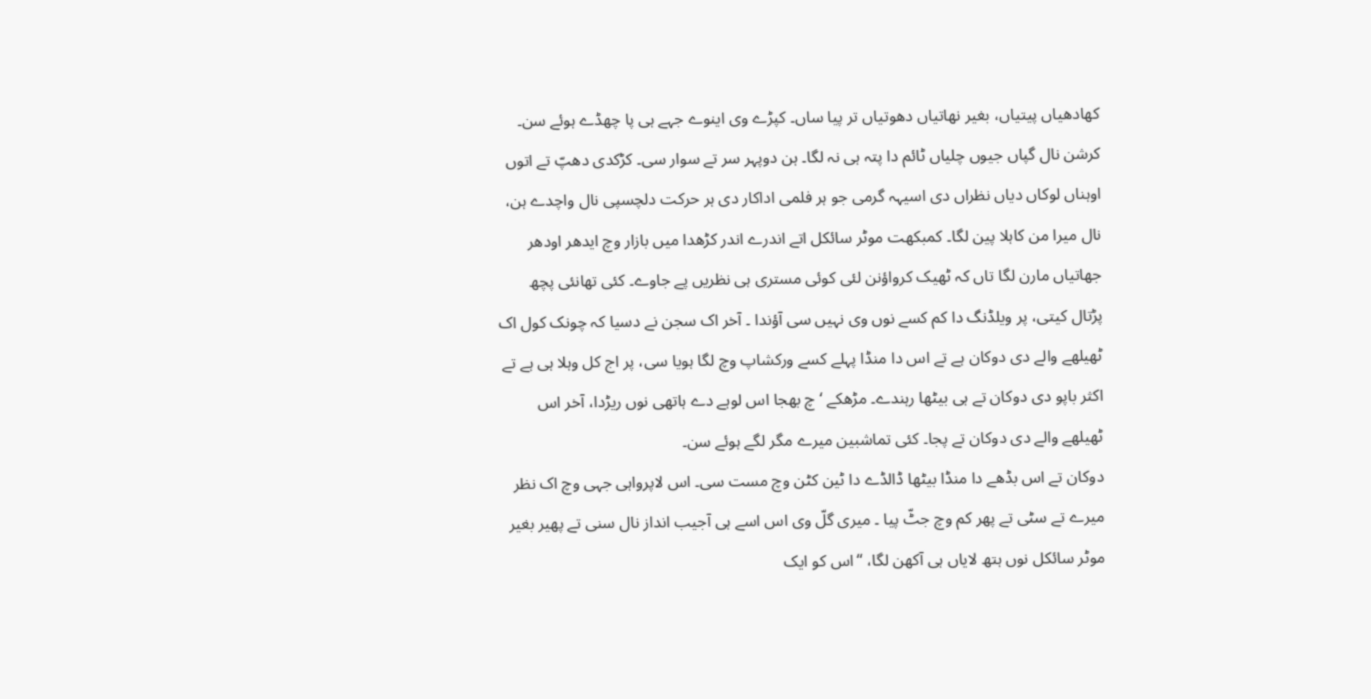کھادھیاں پیتیاں، بغیر نھاتیاں دھوتیاں تر پیا ساں۔ کپڑے وی اینوے جہے ہی پا چھڈے ہوئے سن۔ کرشن نال گپاں جیوں چلیاں ٹائم دا پتہ ہی نہ لگا۔ ہن دوپہر سر تے سوار سی۔ کڑکدی دھپّ تے اتوں اوہناں لوکاں دیاں نظراں دی اسیہہ گرمی جو ہر فلمی اداکار دی ہر حرکت دلچسپی نال واچدے ہن، نال میرا من کاہلا پین لگا۔ کمبکھت موٹر سائکل اتے اندرے اندر کڑھدا میں بازار وچ ایدھر اودھر جھاتیاں مارن لگا تاں کہ ٹھیک کرواؤنن لئی کوئی مستری ہی نظریں پے جاوے۔ کئی تھانئی پچھ پڑتال کیتی، پر ویلڈنگ دا کم کسے نوں وی نہیں سی آؤندا ۔ آخر اک سجن نے دسیا کہ چونک کول اک ٹھیلھے والے دی دوکان ہے تے اس دا منڈا پہلے کسے ورکشاپ وچ لگا ہویا سی، پر اج کل وہلا ہی ہے تے اکثر باپو دی دوکان تے ہی بیٹھا رہندے۔ مڑھکے ‘چ بھجا اس لوہے دے ہاتھی نوں ریڑدا، آخر اس ٹھیلھے والے دی دوکان تے پجا۔ کئی تماشبین میرے مگر لگے ہوئے سن۔
دوکان تے اس بڈھے دا منڈا بیٹھا ڈالڈے دا ٹین کٹن وچ مست سی۔ اس لاپرواہی جہی وچ اک نظر میرے تے سٹی تے پھر کم وچ جٹّ پیا ۔ میری گلّ وی اس اسے ہی آجیب انداز نال سنی تے پھیر بغیر موٹر سائکل نوں ہتھ لایاں ہی آکھن لگا، “اس کو ایک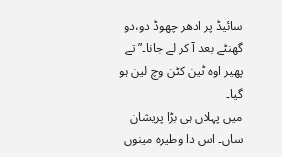سائیڈ پر ادھر چھوڈ دو،دو گھنٹے بعد آ کر لے جانا۔” تے پھیر اوہ ٹین کٹن وچ لین ہو گیا۔
میں پہلاں ہی بڑا پریشان ساں۔ اس دا وطیرہ مینوں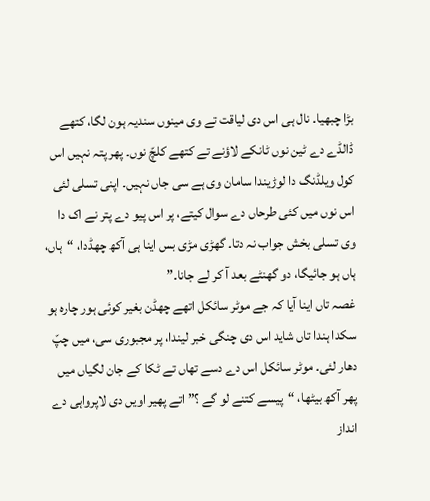بڑا چبھیا۔ نال ہی اس دی لیاقت تے وی مینوں سندیہ ہون لگا، کتھے ڈالڈے دے ٹین نوں ٹانکے لاؤنے تے کتھے کلچّ نوں۔ پھر پتہ نہیں اس کول ویلڈنگ دا لوڑیندا سامان وی ہے سی جاں نہیں۔ اپنی تسلی لئی اس نوں میں کئی طرحاں دے سوال کیتے، پر اس پیو دے پتر نے اک دا وی تسلی بخش جواب نہ دتا۔ گھڑی مڑی بس اینا ہی آکھ چھڈدا، “ہاں، ہاں ہو جائیگا، دو گھنٹے بعد آ کر لے جانا۔”
غصہ تاں اینا آیا کہ جے موٹر سائکل اتھے چھڈن بغیر کوئی ہور چارہ ہو سکدا ہندا تاں شاید اس دی چنگی خبر لیندا، پر مجبوری سی، میں چپّ دھار لئی۔ موٹر سائکل اس دے دسے تھاں تے ٹکا کے جان لگیاں میں پھر آکھ بیٹھا، “پیسے کتنے لو گے ؟” اتے پھیر اویں دی لاپرواہی دے انداز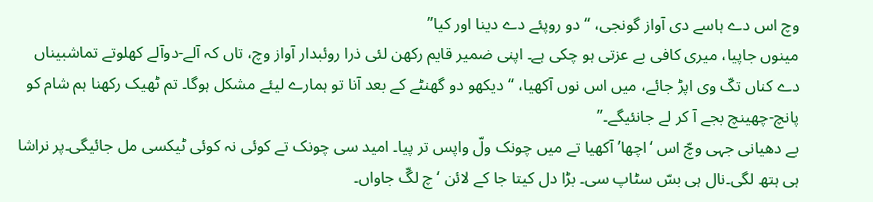وچ اس دے ہاسے دی آواز گونجی، “دو روپئے دے دینا اور کیا”
مینوں جاپیا، میری کافی بے عزتی ہو چکی ہے۔ اپنی ضمیر قایم رکھن لئی ذرا روئبدار آواز وچ، تاں کہ آلے-دوآلے کھلوتے تماشبیناں دے کناں تکّ وی اپڑ جائے، میں اس نوں آکھیا، “دیکھو دو گھنٹے کے بعد آنا تو ہمارے لیئے مشکل ہوگا۔ تم ٹھیک رکھنا ہم شام کو پانچ-چھینچ بجے آ کر لے جانئیگے۔”
بے دھیانی جہی وچّ اس ‘اچھا’ آکھیا تے میں چونک ولّ واپس تر پیا۔ امید سی چونک تے کوئی نہ کوئی ٹیکسی مل جائیگی۔پر نراشا ہی ہتھ لگی۔نال ہی بسّ سٹاپ سی۔ بڑا دل کیتا جا کے لائن ‘چ لگّ جاواں۔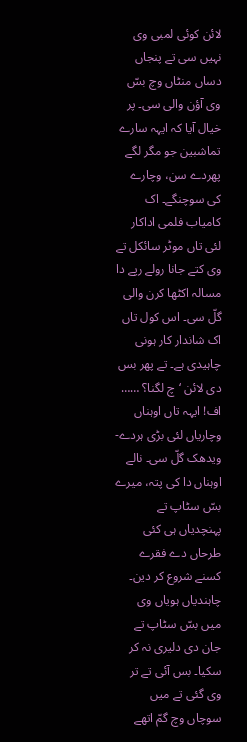لائن کوئی لمبی وی نہیں سی تے پنجاں دساں منٹاں وچ بسّ وی آؤن والی سی۔ پر خیال آیا کہ ایہہ سارے تماشبین جو مگر لگے پھردے سن، وچارے کی سوچنگے۔ اک کامیاب فلمی اداکار لئی تاں موٹر سائکل تے وی کتے جانا رولے رپے دا مسالہ اکٹھا کرن والی گلّ سی۔ اس کول تاں اک شاندار کار ہونی چاہیدی ہے۔ تے پھر بس دی لائن ‘چ لگنا؟ …… اف! ایہہ تاں اوہناں وچاریاں لئی بڑی ہردے-ویدھک گلّ سی۔ نالے اوہناں دا کی پتہ، میرے بسّ سٹاپ تے پہنچدیاں ہی کئی طرحاں دے فقرے کسنے شروع کر دین۔ چاہندیاں ہویاں وی میں بسّ سٹاپ تے جان دی دلیری نہ کر سکیا۔ بس آئی تے تر وی گئی تے میں سوچاں وچ گمّ اتھے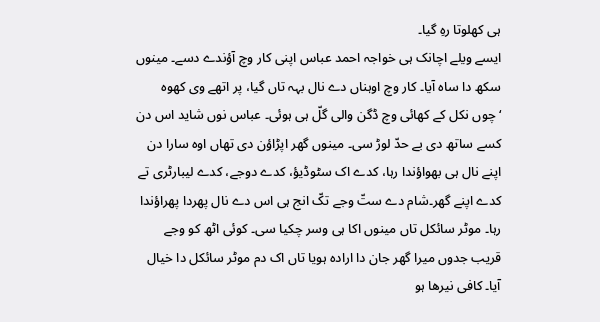ہی کھلوتا رہِ گیا۔
ایسے ویلے اچانک ہی خواجہ احمد عباس اپنی کار وچ آؤندے دسے۔ مینوں سکھ دا ساہ آیا۔ کار وچ اوہناں دے نال بہہ تاں گیا، پر اتھے وی کھوہ ‘چوں نکل کے کھائی وچ ڈگن والی گلّ ہی ہوئی۔ عباس نوں شاید اس دن کسے ساتھ دی بے حدّ لوڑ سی۔ مینوں گھر اپڑاؤن دی تھاں اوہ سارا دن اپنے نال ہی بھواؤندا رہا، کدے اک سٹوڈیؤ، کدے دوجے، کدے لیبارٹری تے کدے اپنے گھر۔شام دے ستّ وجے تکّ انج ہی اس دے نال پھردا پھراؤندا رہا۔ موٹر سائکل تاں مینوں اکا ہی وسر چکیا سی۔ کوئی اٹھ کو وجے قریب جدوں میرا گھر جان دا ارادہ ہویا تاں اک دم موٹر سائکل دا خیال آیا۔ کافی نیرھا ہو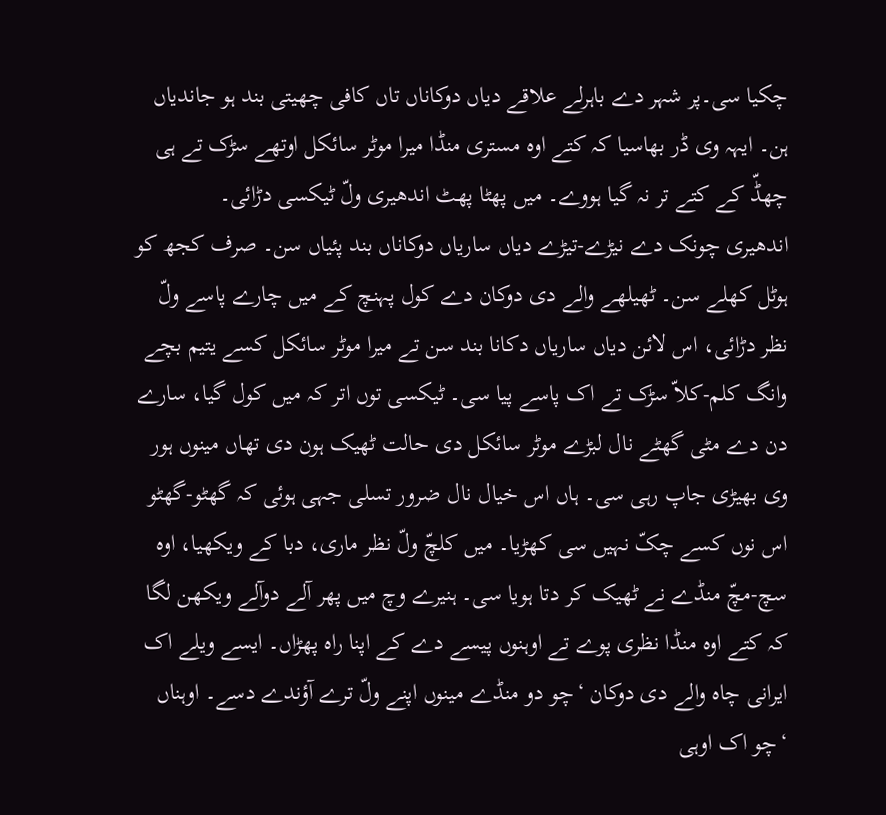چکیا سی۔پر شہر دے باہرلے علاقے دیاں دوکاناں تاں کافی چھیتی بند ہو جاندیاں ہن۔ ایہہ وی ڈر بھاسیا کہ کتے اوہ مستری منڈا میرا موٹر سائکل اوتھے سڑک تے ہی چھڈّ کے کتے تر نہ گیا ہووے۔ میں پھٹا پھٹ اندھیری ولّ ٹیکسی دڑائی۔
اندھیری چونک دے نیڑے-تیڑے دیاں ساریاں دوکاناں بند پئیاں سن۔ صرف کجھ کو ہوٹل کھلے سن۔ ٹھیلھے والے دی دوکان دے کول پہنچ کے میں چارے پاسے ولّ نظر دڑائی، اس لائن دیاں ساریاں دکانا بند سن تے میرا موٹر سائکل کسے یتیم بچے وانگ کلم-کلاّ سڑک تے اک پاسے پیا سی۔ ٹیکسی توں اتر کہ میں کول گیا، سارے دن دے مٹی گھٹے نال لبڑے موٹر سائکل دی حالت ٹھیک ہون دی تھاں مینوں ہور وی بھیڑی جاپ رہی سی۔ ہاں اس خیال نال ضرور تسلی جہی ہوئی کہ گھٹو-گھٹو اس نوں کسے چکّ نہیں سی کھڑیا۔ میں کلچّ ولّ نظر ماری، دبا کے ویکھیا، اوہ سچ-مچّ منڈے نے ٹھیک کر دتا ہویا سی۔ ہنیرے وچ میں پھر آلے دوآلے ویکھن لگا کہ کتے اوہ منڈا نظری پوے تے اوہنوں پیسے دے کے اپنا راہ پھڑاں۔ ایسے ویلے اک ایرانی چاہ والے دی دوکان ‘چو دو منڈے مینوں اپنے ولّ ترے آؤندے دسے۔ اوہناں ‘چو اک اوہی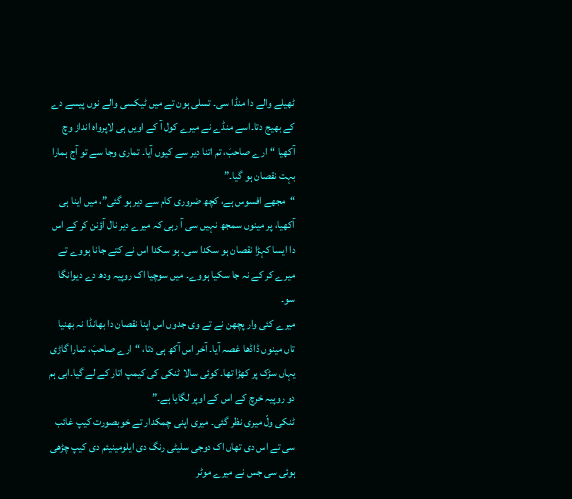ٹھیلے والے دا منڈا سی۔ تسلی ہون تے میں ٹیکسی والے نوں پیسے دے کے بھیج دتا۔اسے منڈے نے میرے کول آ کے اویں ہی لاپرواہ انداز وچ آکھیا “ارے صاحبَ، تم اتنا دیر سے کیوں آیا۔ تماری وجا سے تو آج ہمارا بہت نقصان ہو گیا۔”
“مجھے افسوس ہے، کچھ ضروری کام سے دیر ہو گئی”، میں اینا ہی آکھیا، پر مینوں سمجھ نہیں سی آ رہی کہ میرے دیر نال آؤنن کر کے اس دا ایسا کہڑا نقصان ہو سکدا سی۔ ہو سکدا اس نے کتے جانا ہووے تے میرے کر کے نہ جا سکیا ہووے۔ میں سوچیا اک روپیہ ودھ دے دیوانگا سو۔
میرے کئی وار پچھن نے تے وی جدوں اس اپنا نقصان دا بھانڈا نہ بھنیا تاں مینوں ڈاڈھا غصہ آیا۔ آخر اس آکھ ہی دتا، “ارے صاحبَ، تمارا گاڑی یہاں سڑک پر کھڑا تھا۔ کوئی سالا ٹنکی کی کیمپ اتار کے لے گیا۔ابی ہم دو روپیہ خرچ کے اس کے اوپر لگایا ہے۔”
ٹنکی ولّ میری نظر گئی۔ میری اپنی چمکدار تے خوبصورت کیپ غائب سی تے اس دی تھاں اک دوجی سلیٹی رنگ دی ایلومینیئم دی کیپ چڑھی ہوئی سی جس نے میرے موٹر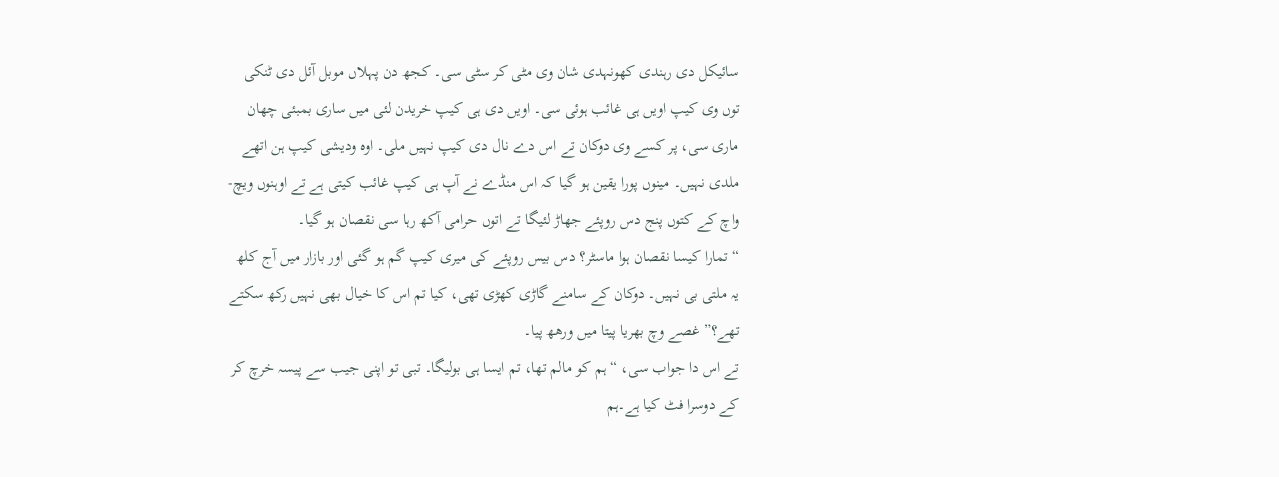سائیکل دی رہندی کھونہدی شان وی مٹی کر سٹی سی۔ کجھ دن پہلاں موبل آئل دی ٹنکی توں وی کیپ اویں ہی غائب ہوئی سی۔ اویں دی ہی کیپ خریدن لئی میں ساری بمبئی چھان ماری سی، پر کسے وی دوکان تے اس دے نال دی کیپ نہیں ملی۔ اوہ ودیشی کیپ ہن اتھے ملدی نہیں۔ مینوں پورا یقین ہو گیا کہ اس منڈے نے آپ ہی کیپ غائب کیتی ہے تے اوہنوں ویچ-واچ کے کتوں پنج دس روپئے جھاڑ لئیگا تے اتوں حرامی آکھ رہا سی نقصان ہو گیا۔
“تمارا کیسا نقصان ہوا ماسٹر؟ دس بیس روپئے کی میری کیپ گم ہو گئی اور بازار میں آج کلھ یہ ملتی بی نہیں۔ دوکان کے سامنے گاڑی کھڑی تھی، کیا تم اس کا خیال بھی نہیں رکھ سکتے تھے؟” غصے وچ بھریا پیتا میں ورھھ پیا۔
تے اس دا جواب سی، “ہم کو مالم تھا، تم ایسا ہی بولیگا۔ تبی تو اپنی جیب سے پیسہ خرچ کر کے دوسرا فٹ کیا ہے۔ہم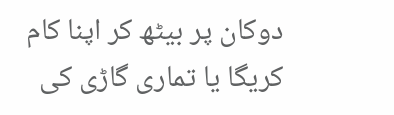دوکان پر بیٹھ کر اپنا کام کریگا یا تماری گاڑی کی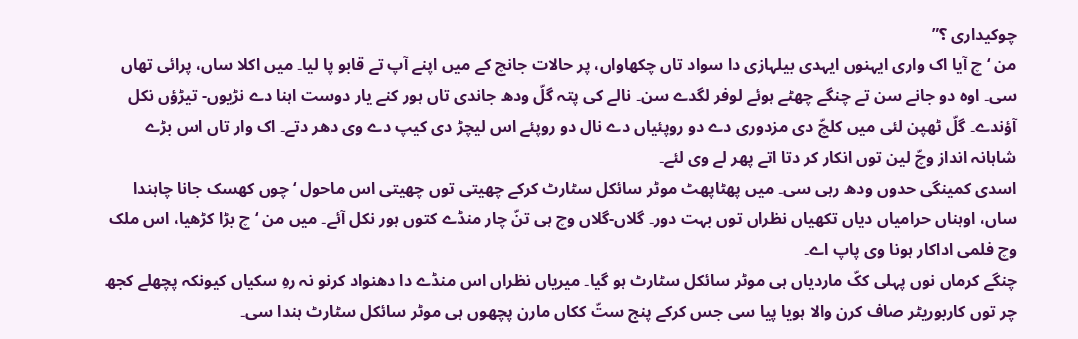چوکیداری ؟”
من ‘چ آیا اک واری ایہنوں ایہدی بیلہازی دا سواد تاں چکھاواں، پر حالات جانچ کے میں اپنے آپ تے قابو پا لیا۔ میں اکلا ساں، پرائی تھاں سی۔ اوہ دو جانے سن تے چنگے چھٹے ہوئے لوفر لگدے سن۔ نالے کی پتہ گلّ ودھ جاندی تاں ہور کنے یار دوست اہنا دے نڑیوں- تیڑؤں نکل آؤندے۔ گلّ ٹھپن لئی میں کلچّ دی مزدوری دے دو روپئیاں دے نال دو روپئے اس لیچڑ دی کیپ دے وی دھر دتے۔ اک وار تاں اس بڑے شاہانہ انداز وچّ لین توں انکار کر دتا اتے پھر لے وی لئے۔
اسدی کمینگی حدوں ودھ رہی سی۔ میں پھٹاپھٹ موٹر سائکل سٹارٹ کرکے چھیتی توں چھیتی اس ماحول ‘چوں کھسک جانا چاہندا ساں، اوہناں حرامیاں دیاں تکھیاں نظراں توں بہت دور۔ گلاں-گلاں وچ ہی تنّ چار منڈے کتوں ہور نکل آئے۔ میں من ‘چ بڑا کڑھیا، اس ملک وچ فلمی اداکار ہونا وی پاپ اے۔
چنگے کرماں نوں پہلی ککّ ماردیاں ہی موٹر سائکل سٹارٹ ہو گیا۔ میریاں نظراں اس منڈے دا دھنواد کرنو نہ رہِ سکیاں کیونکہ پچھلے کجھ چر توں کاربوریٹر صاف کرن والا ہویا پیا سی جس کرکے پنج ستّ ککاں مارن پچھوں ہی موٹر سائکل سٹارٹ ہندا سی۔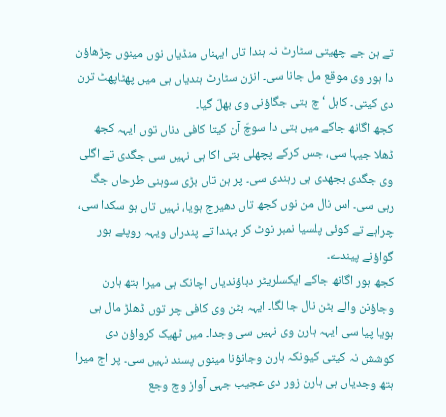تے ہن جے چھیتی سٹارٹ نہ ہندا تاں ایہناں منڈیاں نوں مینوں چڑھاؤن دا ہور وی موقع مل جانا سی۔ انزن سٹارٹ ہندیاں ہی میں پھٹاپھٹ ترن دی کیتی۔ کاہل ‘چ بتی جگاؤنی وی بھلّ گیا۔
کجھ اگانھ جاکے میں بتی دا سوچّ آن کیتا کافی دناں توں ایہہ کجھ ڈھلا جیہا سی، جس کرکے پچھلی بتی اکا ہی نہیں سی جگدی تے اگلی وی جگدی بجھدی ہی رہندی سی۔ پر ہن تاں بڑی سوہنی طرحاں جگ رہی سی۔ اس نال من نوں کجھ تاں دھیرج ہویا، نہیں تاں ہو سکدا سی، چراہے تے کوئی پلسیا نمبر نوٹ کر بہندا تے پندراں ویہہ روپئے ہور گواؤنے پیندے۔
کجھ ہور اگانھ جاکے ایکسلریٹر دباؤندیاں اچانک ہی میرا ہتھ ہارن وجاؤنن والے بٹن نال جا لگا۔ ایہہ بٹن وی کافی چر توں ڈھلڑ مال ہی ہویا پیا سی ایہہ ہارن وی نہیں سی وجدا۔ میں ٹھیک کرواؤن دی کوشش نہ کیتی کیونکہ ہارن وجانؤنا مینوں پسند نہیں سی۔ پر اج میرا ہتھ وجدیاں ہی ہارن زور دی عجیب جہی آواز وچ وجع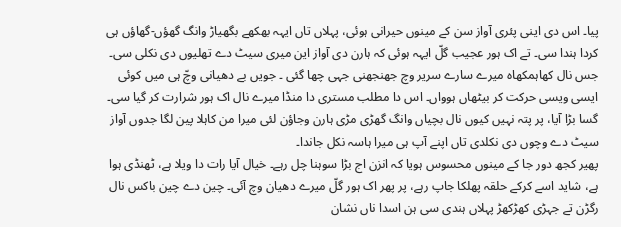پیا۔ اس دی اینی پئری آواز سن کے مینوں حیرانی ہوئی، پہلاں تاں ایہہ بھکھے بگھیاڑ وانگ گھؤں-گھاؤں ہی کردا ہندا سی۔ تے اک ہور عجیب گلّ ایہہ ہوئی کہ ہارن دی آواز این میری سیٹ دے تھلیوں دی نکلی سی۔ جس نال کھاہمکھاہ میرے سارے سریر وچ جھنجھنی جہی چھا گئی ۔ جویں بے دھیانی وچّ ہی میں کوئی ایسی ویسی حرکت کر بیٹھاں ہوواں۔ اس دا مطلب مستری دا منڈا میرے نال اک ہور شرارت کر گیا سی۔ گسا بڑا آیا، پر پتہ نہیں کیوں نال بچیاں وانگ گھڑی مڑی ہارن وجاؤن لئی میرا من کاہلا پین لگا جدوں آواز سیٹ دے وچوں دی نکلدی تاں اپنے آپ ہی میرا ہاسہ نکل جاندا۔
پھیر کجھ دور جا کے مینوں محسوس ہویا کہ انزن اج بڑا سوہنا چل رہے۔ خیال آیا رات دا ویلا ہے، ٹھنڈی ہوا ہے، شاید اسے کرکے حلقہ پھلکا جاپ رہے، پر پھر اک ہور گلّ میرے دھیان وچ آئی۔ چین دے چین باکس نال رگڑن تے جہڑی کھڑکھڑ پہلاں ہندی سی ہن اسدا ناں نشان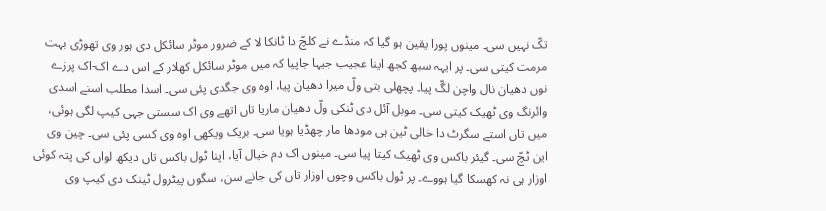تکّ نہیں سی۔ مینوں پورا یقین ہو گیا کہ منڈے نے کلچّ دا ٹانکا لا کے ضرور موٹر سائکل دی ہور وی تھوڑی بہت مرمت کیتی سی۔ پر ایہہ سبھ کجھ اینا عجیب جیہا جاپیا کہ میں موٹر سائکل کھلار کے اس دے اک-اک پرزے نوں دھیان نال واچن لگّ پیا۔ پچھلی بتی ولّ میرا دھیان پیا، اوہ وی جگدی پئی سی۔ اسدا مطلب اسنے اسدی وائرنگ وی ٹھیک کیتی سی۔ موبل آئل دی ٹنکی ولّ دھیان ماریا تاں اتھے وی اک سستی جہی کیپ لگی ہوئی، میں تاں استے سگرٹ دا خالی ٹین ہی مودھا مار چھڈیا ہویا سی۔ بریک ویکھی اوہ وی کسی پئی سی۔ چین وی این ٹچّ سی۔ گیئر باکس وی ٹھیک کیتا پیا سی۔ مینوں اک دم خیال آیا، اپنا ٹول باکس تاں دیکھ لواں کی پتہ کوئی اوزار ہی نہ کھسکا گیا ہووے۔ پر ٹول باکس وچوں اوزار تاں کی جانے سن، سگوں پیٹرول ٹینک دی کیپ وی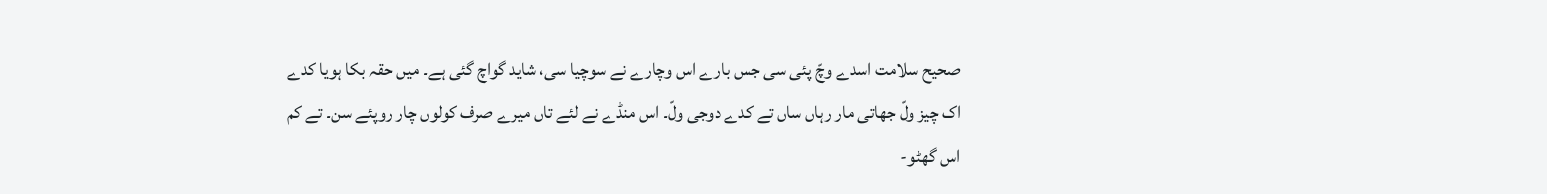صحیح سلامت اسدے وچّ پئی سی جس بارے اس وچارے نے سوچیا سی، شاید گواچ گئی ہے۔ میں حقہ بکا ہویا کدے اک چیز ولّ جھاتی مار رہاں ساں تے کدے دوجی ولّ۔ اس منڈے نے لئے تاں میرے صرف کولوں چار روپئے سن۔ تے کم اس گھٹو-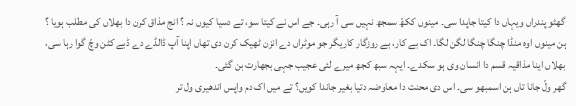گھٹو پندراں ویہاں دا کیتا جاپدا سی۔ مینوں ککھّ سمجھ نہیں سی آ رہی۔ جے اس نے کیتا سو، تے دسیا کیوں نہ ؟ انج مذاق کرن دا بھلاں کی مطلب ہویا ؟
ہن مینوں اوہ منڈا چنگا چنگا لگن لگا۔ اک بے کار، بے روزگار کاریگر جو موٹراں دے انزن ٹھیک کرن دی تھاں اپنا آپ ڈالڈے دے ڈبے کٹن وچّ گوا رہا سی، بھلاں اینا مذاقیہ قسم دا انسان وی ہو سکدے۔ ایہہ سبھ کجھ میرے لئی عجیب جہی بجھارت بن گئی۔
گھر ولّ جانا تاں ہن اسمبھو سی۔ اس دی محنت دا معاوضہ دتیا بغیر جاندا کویں؟ تے میں اک دم واپس اندھیری ول تر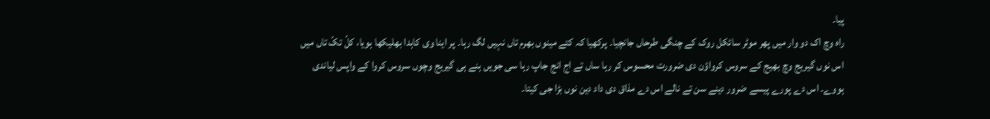پیا۔
راہ وچ اک دو وار میں پھر موٹر سائکل روک کے چنگی طرحاں جانچیا۔ پرکھیا کہ کتے مینوں بھرم تاں نہیں لگ رہا۔ پر اینا وی کاہدا بھلیکھا ہویا، کلّ تکّ تاں میں اس نوں گیریج وچ بھیج کے سروس کرواؤن دی ضرورت محسوس کر رہا ساں تے اج انج جاپ رہا سی جویں ہنے ہی گیریج وچوں سروس کروا کے واپس لیاندی ہووے۔ اس دے پورے پیسے ضرور دینے سن تے نالے اس دے مذاق دی داد دین نوں بڑا جی کیتا۔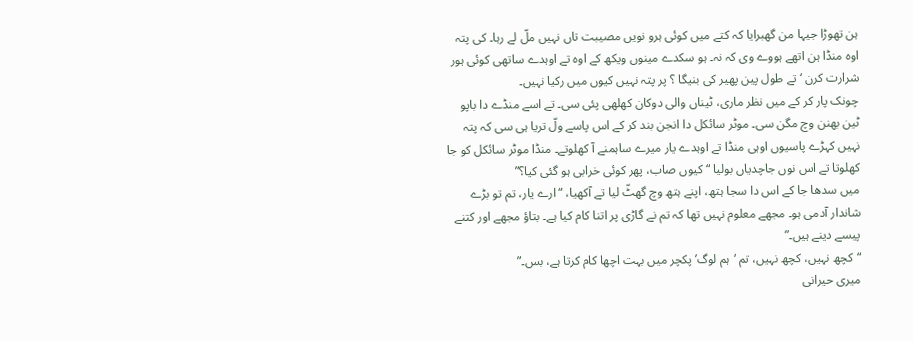ہن تھوڑا جیہا من گھبرایا کہ کتے میں کوئی ہرو نویں مصیبت تاں نہیں ملّ لے رہا۔ کی پتہ اوہ منڈا ہن اتھے ہووے وی کہ نہ۔ ہو سکدے مینوں ویکھ کے اوہ تے اوہدے ساتھی کوئی ہور شرارت کرن ‘تے طول پین پھیر کی بنیگا ؟ پر پتہ نہیں کیوں میں رکیا نہیں۔
چونک پار کر کے میں نظر ماری، ٹیناں والی دوکان کھلھی پئی سی۔ تے اسے منڈے دا باپو ٹین بھنن وچ مگن سی۔ موٹر سائکل دا انجن بند کر کے اس پاسے ولّ تریا ہی سی کہ پتہ نہیں کہڑے پاسیوں اوہی منڈا تے اوہدے یار میرے ساہمنے آ کھلوتے۔ منڈا موٹر سائکل کو جا کھلوتا تے اس نوں جاچدیاں بولیا “کیوں صاب، پھر کوئی خرابی ہو گئی کیا؟”
میں سدھا جا کے اس دا سجا ہتھ، اپنے ہتھ وچ گھٹّ لیا تے آکھیا، “ارے یار، تم تو بڑے شاندار آدمی ہو۔ مجھے معلوم نہیں تھا کہ تم نے گاڑی پر اتنا کام کیا ہے۔ بتاؤ مجھے اور کتنے پیسے دینے ہیں۔”
“کچھ نہیں، کچھ نہیں، تم ‘ہم لوگ’ پکچر میں بہت اچھا کام کرتا ہے، بس۔”
میری حیرانی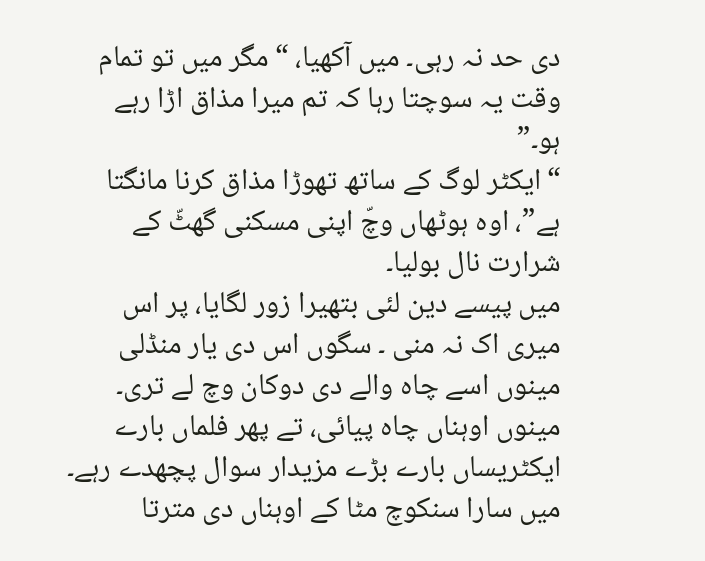دی حد نہ رہی۔ میں آکھیا، “مگر میں تو تمام وقت یہ سوچتا رہا کہ تم میرا مذاق اڑا رہے ہو۔”
“ایکٹر لوگ کے ساتھ تھوڑا مذاق کرنا مانگتا ہے”، اوہ ہوٹھاں وچّ اپنی مسکنی گھٹّ کے شرارت نال بولیا۔
میں پیسے دین لئی بتھیرا زور لگایا، پر اس میری اک نہ منی ۔ سگوں اس دی یار منڈلی مینوں اسے چاہ والے دی دوکان وچ لے تری۔ مینوں اوہناں چاہ پیائی، تے پھر فلماں بارے ایکٹریساں بارے بڑے مزیدار سوال پچھدے رہے۔ میں سارا سنکوچ مٹا کے اوہناں دی مترتا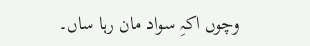وچوں اکہِ سواد مان رہا ساں۔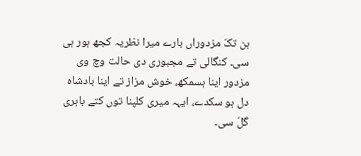ہن تکّ مزدوراں بارے میرا نظریہ کجھ ہور ہی سی۔ کنگالی تے مجبوری دی حالت وچ وی مزدور اینا ہسمکھ، خوش مزاز تے اینا بادشاہ دل ہو سکدے، ایہہ میری کلپنا توں کتے باہری گلّ سی۔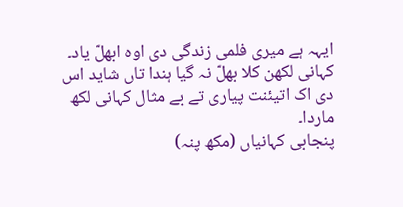ایہہ ہے میری فلمی زندگی دی اوہ ابھلّ یاد۔ کہانی لکھن کلا بھلّ نہ گیا ہندا تاں شاید اس دی اک اتیئنت پیاری تے بے مثال کہانی لکھ ماردا۔
پنجابی کہانیاں (مکھ پنہ)